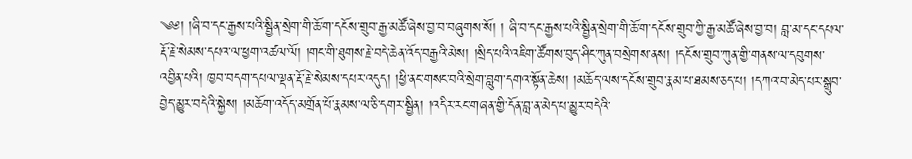༄༅། །ཞི་བ་དང་རྒྱས་པའི་སྦྱིན་སྲེག་གི་ཆོ་ག་དངོས་གྲུབ་རྒྱ་མཚོ་ཞེས་བྱ་བ་བཞུགས་སོ། ། ཞི་བ་དང་རྒྱས་པའི་སྦྱིན་སྲེག་གི་ཆོ་ག་དངོས་གྲུབ་ཀྱི་རྒྱ་མཚོ་ཞེས་བྱ་བ། བླ་མ་དང་དཔལ་རྡོ་རྗེ་སེམས་དཔའ་ལ་ཕྱག་འཚལ་ལོ། །གང་གི་ཐུགས་རྗེ་བདེ་ཆེན་འོད་བརྒྱའི་མེས། །སྲིད་པའི་འཇིག་ཚོགས་བུད་ཤིང་ཀུན་བསྲེགས་ནས། །དངོས་གྲུབ་ཀུན་གྱི་གནས་ལ་དབུགས་འབྱིན་པའི། ཁྱབ་བདག་དཔལ་ལྡན་རྡོ་རྗེ་སེམས་དཔར་འདུད། །ཕྱི་ནང་གསང་བའི་སྲེག་བླུག་དགའ་སྟོན་ཆེས། །མཆོད་ལས་དངོས་གྲུབ་རྣམ་པ་ཐམས་ཅད་པ། །དཀའ་བ་མེད་པར་སྒྲུབ་བྱེད་མྱུར་བདེའི་སྐྱེས། །མཆོག་འདོད་མགྲོན་པོ་རྣམས་ལ་ཅི་དགར་སྦྱིན། །འདིར་རང་གཞན་གྱི་དོན་བླ་ན་མེད་པ་མྱུར་བདེའི་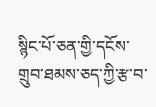སྙིང་པོ་ཅན་གྱི་དངོས་གྲུབ་ཐམས་ཅད་ཀྱི་རྩ་བ་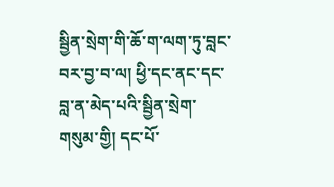སྦྱིན་སྲེག་གི་ཆོ་ག་ལག་ཏུ་བླང་བར་བྱ་བ་ལ། ཕྱི་དང་ནང་དང་བླ་ན་མེད་པའི་སྦྱིན་སྲེག་གསུམ་གྱི། དང་པོ་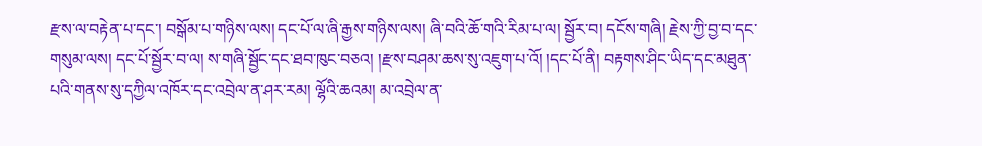རྫས་ལ་བརྟེན་པ་དང་། བསྒོམ་པ་གཉིས་ལས། དང་པོ་ལ་ཞི་རྒྱས་གཉིས་ལས། ཞི་བའི་ཆོ་གའི་རིམ་པ་ལ། སྦྱོར་བ། དངོས་གཞི། རྗེས་ཀྱི་བྱ་བ་དང་གསུམ་ལས། དང་པོ་སྦྱོར་བ་ལ། ས་གཞི་སྦྱོང་དང་ཐབ་ཁུང་བཅའ། །རྫས་བཤམ་ཆས་སུ་འཇུག་པ་འོ། །དང་པོ་ནི། བརྟགས་ཤིང་ཡིད་དང་མཐུན་པའི་གནས་སུ་དཀྱིལ་འཁོར་དང་འབྲེལ་ན་ཤར་རམ། ལྷོའི་ཆའམ། མ་འབྲེལ་ན་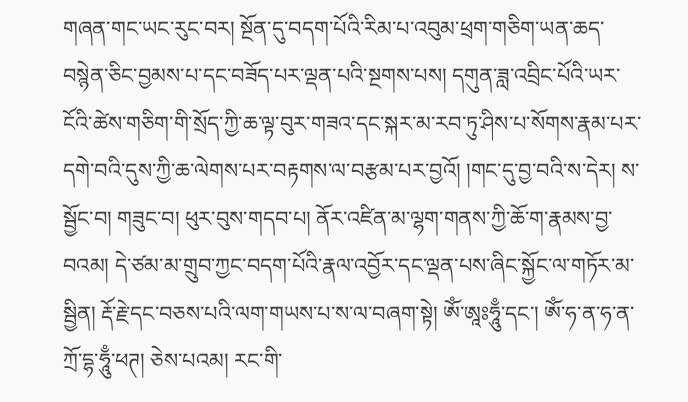གཞན་གང་ཡང་རུང་བར། སྔོན་དུ་བདག་པོའི་རིམ་པ་འབུམ་ཕྲག་གཅིག་ཡན་ཆད་བསྙེན་ཅིང་བྱམས་པ་དང་བཟོད་པར་ལྡན་པའི་སྔགས་པས། དགུན་ཟླ་འབྲིང་པོའི་ཡར་ངོའི་ཚེས་གཅིག་གི་སྲོད་ཀྱི་ཆ་ལྟ་བུར་གཟའ་དང་སྐར་མ་རབ་ཏུ་ཤིས་པ་སོགས་རྣམ་པར་དགེ་བའི་དུས་ཀྱི་ཆ་ལེགས་པར་བརྟགས་ལ་བརྩམ་པར་བྱའོ། །གང་དུ་བྱ་བའི་ས་དེར། ས་སྦྱོང་བ། གཟུང་བ། ཕུར་བུས་གདབ་པ། ནོར་འཛིན་མ་ལྷག་གནས་ཀྱི་ཆོ་ག་རྣམས་བྱ་བའམ། དེ་ཙམ་མ་གྲུབ་ཀྱང་བདག་པོའི་རྣལ་འབྱོར་དང་ལྡན་པས་ཞིང་སྐྱོང་ལ་གཏོར་མ་སྦྱིན། རྡོ་རྗེ་དང་བཅས་པའི་ལག་གཡས་པ་ས་ལ་བཞག་སྟེ། ཨོཾ་ཨཱཿཧཱུྃ་དང་། ཨོཾ་ཧ་ན་ཧ་ན་ཀྲོ་དྷ་ཧཱུྃ་ཕཊ། ཅེས་པའམ། རང་གི་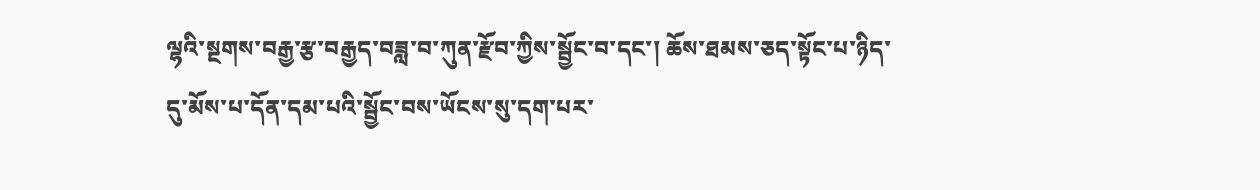ལྷའི་སྔགས་བརྒྱ་རྩ་བརྒྱད་བཟླ་བ་ཀུན་རྫོབ་ཀྱིས་སྦྱོང་བ་དང་། ཆོས་ཐམས་ཅད་སྟོང་པ་ཉིད་དུ་མོས་པ་དོན་དམ་པའི་སྦྱོང་བས་ཡོངས་སུ་དག་པར་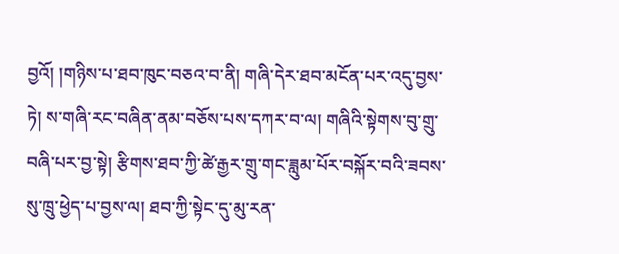བྱའོ། །གཉིས་པ་ཐབ་ཁུང་བཅའ་བ་ནི། གཞི་དེར་ཐབ་མངོན་པར་འདུ་བྱས་ཏེ། ས་གཞི་རང་བཞིན་ནམ་བཅོས་པས་དཀར་བ་ལ། གཞིའི་སྟེགས་བུ་གྲུ་བཞི་པར་བྱ་སྟེ། རྩིགས་ཐབ་ཀྱི་ཚེ་རྒྱར་གྲུ་གང་ཟླུམ་པོར་བསྐོར་བའི་ཟབས་སུ་ཁྲུ་ཕྱེད་པ་བྱས་ལ། ཐབ་ཀྱི་སྟེང་དུ་མུ་རན་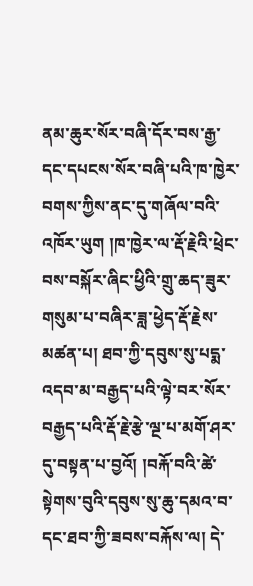ནམ་ཆུར་སོར་བཞི་དོར་བས་རྒྱ་དང་དཔངས་སོར་བཞི་པའི་ཁ་ཁྱེར་བགས་ཀྱིས་ནང་དུ་གཞོལ་བའི་འཁོར་ཡུག །ཁ་ཁྱེར་ལ་རྡོ་རྗེའི་ཕྲེང་བས་བསྐོར་ཞིང་ཕྱིའི་གྲུ་ཆད་ཟུར་གསུམ་པ་བཞིར་ཟླ་ཕྱེད་རྡོ་རྗེས་མཚན་པ། ཐབ་ཀྱི་དབུས་སུ་པདྨ་འདབ་མ་བརྒྱད་པའི་ལྟེ་བར་སོར་བརྒྱད་པའི་རྡོ་རྗེ་རྩེ་ལྔ་པ་མགོ་ཤར་དུ་བསྟན་པ་བྱའོ། །བརྐོ་བའི་ཚེ་སྟེགས་བུའི་དབུས་སུ་ཆུ་དམའ་བ་དང་ཐབ་ཀྱི་ཟབས་བརྐོས་ལ། དེ་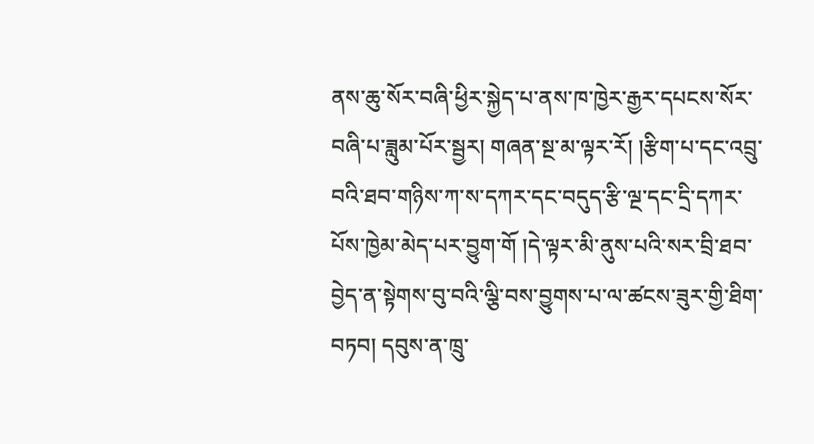ནས་ཆུ་སོར་བཞི་ཕྱིར་སྐྱེད་པ་ནས་ཁ་ཁྱེར་རྒྱར་དཔངས་སོར་བཞི་པ་ཟླུམ་པོར་སྦྱར། གཞན་སྔ་མ་ལྟར་རོ། །རྩིག་པ་དང་འབྲུ་བའི་ཐབ་གཉིས་ཀ་ས་དཀར་དང་བདུད་རྩི་ལྔ་དང་དྲི་དཀར་པོས་ཁྱེམ་མེད་པར་བྱུག་གོ །དེ་ལྟར་མི་ནུས་པའི་སར་བྲི་ཐབ་བྱེད་ན་སྟེགས་བུ་བའི་ལྕི་བས་བྱུགས་པ་ལ་ཚངས་ཟུར་གྱི་ཐིག་བཏབ། དབུས་ན་ཁྲུ་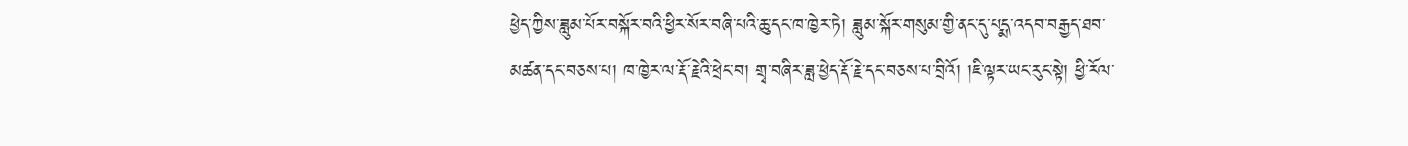ཕྱེད་ཀྱིས་ཟླུམ་པོར་བསྐོར་བའི་ཕྱིར་སོར་བཞི་པའི་ཆུ་དང་ཁ་ཁྱེར་ཏེ། ཟླུམ་སྐོར་གསུམ་གྱི་ནང་དུ་པདྨ་འདབ་བརྒྱད་ཐབ་མཚན་དང་བཅས་པ། ཁ་ཁྱེར་ལ་རྡོ་རྗེའི་ཕྲེང་བ། གྲྭ་བཞིར་ཟླ་ཕྱེད་རྡོ་རྗེ་དང་བཅས་པ་བྲིའོ། །ཇི་ལྟར་ཡང་རུང་སྟེ། ཕྱི་རོལ་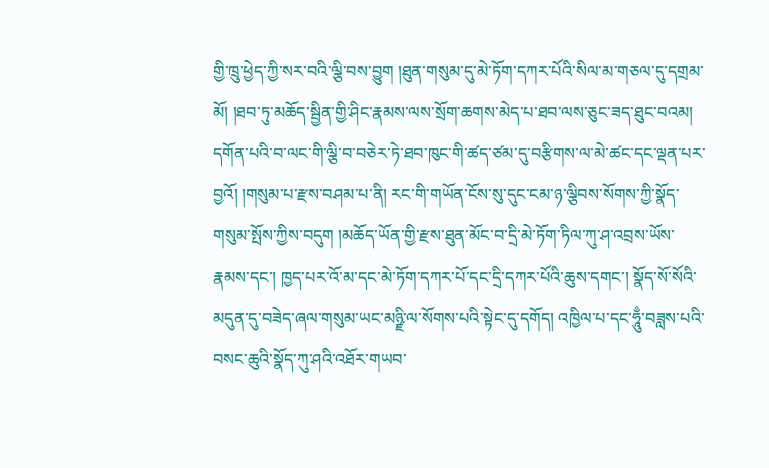གྱི་ཁྲུ་ཕྱེད་ཀྱི་སར་བའི་ལྕི་བས་བྱུག །ཐུན་གསུམ་དུ་མེ་ཏོག་དཀར་པོའི་སིལ་མ་གཅལ་དུ་དགྲམ་མོ། །ཐབ་ཏུ་མཆོད་སྦྱིན་གྱི་ཤིང་རྣམས་ལས་སྲོག་ཆགས་མེད་པ་ཐབ་ལས་ཅུང་ཟད་ཐུང་བའམ། དགོན་པའི་བ་ལང་གི་ལྕི་བ་བཅེར་ཏེ་ཐབ་ཁུང་གི་ཚད་ཙམ་དུ་བརྩིགས་ལ་མེ་ཚང་དང་ལྡན་པར་བྱའོ། །གསུམ་པ་རྫས་བཤམ་པ་ནི། རང་གི་གཡོན་ངོས་སུ་དུང་ངམ་ཉ་ལྕིབས་སོགས་ཀྱི་སྣོད་གསུམ་སྤོས་ཀྱིས་བདུག །མཆོད་ཡོན་གྱི་རྫས་ཐུན་མོང་བ་དྲི་མེ་ཏོག་ཏིལ་ཀུ་ཤ་འབྲས་ཡོས་རྣམས་དང་། ཁྱད་པར་འོ་མ་དང་མེ་ཏོག་དཀར་པོ་དང་དྲི་དཀར་པོའི་ཆུས་དགང་། སྣོད་སོ་སོའི་མདུན་དུ་བཟེད་ཞལ་གསུམ་ཡང་མཉྫི་ལ་སོགས་པའི་སྟེང་དུ་དགོད། འཁྱིལ་པ་དང་ཧཱུྃ་བཟླས་པའི་བསང་ཆུའི་སྣོད་ཀུ་ཤའི་འཐོར་གཡབ་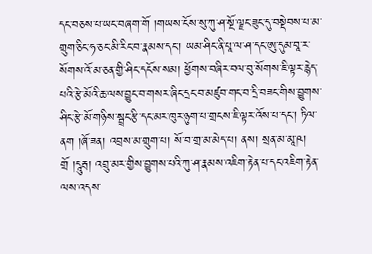དང་བཅས་པ་ཡང་བཞག་གོ །གཡས་ངོས་སུ་ཀུ་ཤ་སྔོ་ལྗང་ཟུང་དུ་བསྡེབས་པ་མ་གྲུག་ཅིང་ཧ་ཅང་མི་རིང་བ་རྣམས་དང་། ཡམ་ཤིང་ནི་པཱ་ལ་ཤ་དང་ཨུ་དུམ་བཱ་ར་སོགས་འོ་མ་ཅན་གྱི་ཤིང་དངོས་སམ། ཕྱོགས་བཞིར་བལ་བུ་སོགས་ཇི་ལྟར་རྙེད་པའི་རྩེ་མོའི་ཆ་ལས་བྱུང་བ་གསར་ཞིང་དྲང་བ་མཛུབ་གང་བ་དྲི་བཟང་གིས་བྱུགས་ཤིང་རྩེ་མོ་གཉིས་སྦྲང་རྩི་དང་མར་ཁུར་ཉུག་པ་གྲངས་ཇི་ལྟར་འོས་པ་དང་། ཏིལ་ནག །ཞོ་ཟན། འབྲས་མ་གྲུག་པ། སོ་བ་གྲ་མ་མེད་པ། ནས། སྲན་མ་མཱ་ཥ། གྲོ །དཱུརྦ། འབྲུ་མར་གྱིས་བྱུགས་པའི་ཀུ་ཤ་རྣམས་འཇིག་རྟེན་པ་དང་འཇིག་རྟེན་ལས་འདས་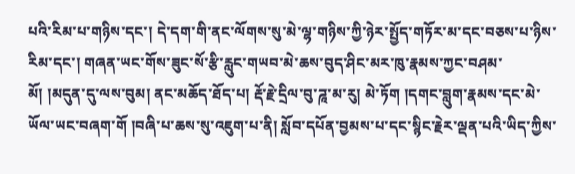པའི་རིམ་པ་གཉིས་དང་། དེ་དག་གི་ནང་ལོགས་སུ་མེ་ལྷ་གཉིས་ཀྱི་ཉེར་སྤྱོད་གཏོར་མ་དང་བཅས་པ་ཉིས་རིམ་དང་། གཞན་ཡང་གོས་ཟུང་སོ་རྩི་རླུང་གཡབ་མེ་ཆས་བུད་ཤིང་མར་ཁུ་རྣམས་ཀྱང་བཤམ་མོ། །མདུན་དུ་ལས་བུམ། ནང་མཆོད་ཐོད་པ། རྡོ་རྗེ་དྲིལ་བུ་ཌཱ་མ་རུ། མེ་ཏོག །དགང་བླུག་རྣམས་དང་མེ་ཡོལ་ཡང་བཞག་གོ །བཞི་པ་ཆས་སུ་འཇུག་པ་ནི། སློབ་དཔོན་བྱམས་པ་དང་སྙིང་རྗེར་ལྡན་པའི་ཡིད་ཀྱིས་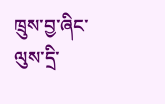ཁྲུས་བྱ་ཞིང་ལུས་དྲི་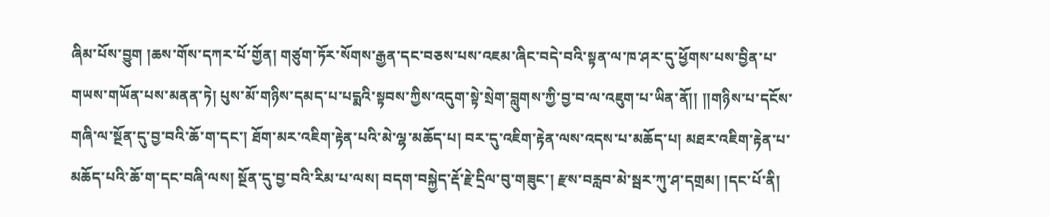ཞིམ་པོས་བྱུག །ཆས་གོས་དཀར་པོ་གྱོན། གཙུག་ཏོར་སོགས་རྒྱན་དང་བཅས་པས་འཇམ་ཞིང་བདེ་བའི་སྟན་ལ་ཁ་ཤར་དུ་ཕྱོགས་པས་བྱིན་པ་གཡས་གཡོན་པས་མནན་ཏེ། པུས་མོ་གཉིས་དམད་པ་པདྨའི་སྟབས་ཀྱིས་འདུག་སྟེ་སྲེག་བླུགས་ཀྱི་བྱ་བ་ལ་འཇུག་པ་ཡིན་ནོ།། །།གཉིས་པ་དངོས་གཞི་ལ་སྔོན་དུ་བྱ་བའི་ཆོ་ག་དང་། ཐོག་མར་འཇིག་རྟེན་པའི་མེ་ལྷ་མཆོད་པ། བར་དུ་འཇིག་རྟེན་ལས་འདས་པ་མཆོད་པ། མཐར་འཇིག་རྟེན་པ་མཆོད་པའི་ཆོ་ག་དང་བཞི་ལས། སྔོན་དུ་བྱ་བའི་རིམ་པ་ལས། བདག་བསྐྱེད་རྡོ་རྗེ་དྲིལ་བུ་གཟུང་། རྫས་བརླབ་མེ་སྦར་ཀུ་ཤ་དགྲམ། །དང་པོ་ནི།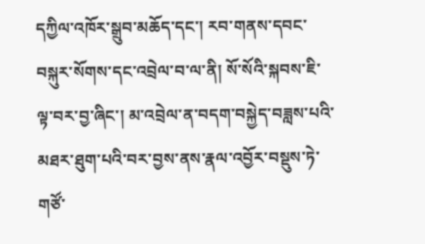དཀྱིལ་འཁོར་སྒྲུབ་མཆོད་དང་། རབ་གནས་དབང་བསྐུར་སོགས་དང་འབྲེལ་བ་ལ་ནི། སོ་སོའི་སྐབས་ཇི་ལྟ་བར་བྱ་ཞིང་། མ་འབྲེལ་ན་བདག་བསྐྱེད་བཟླས་པའི་མཐར་ཐུག་པའི་བར་བྱས་ནས་རྣལ་འབྱོར་བསྡུས་ཏེ་གཙོ་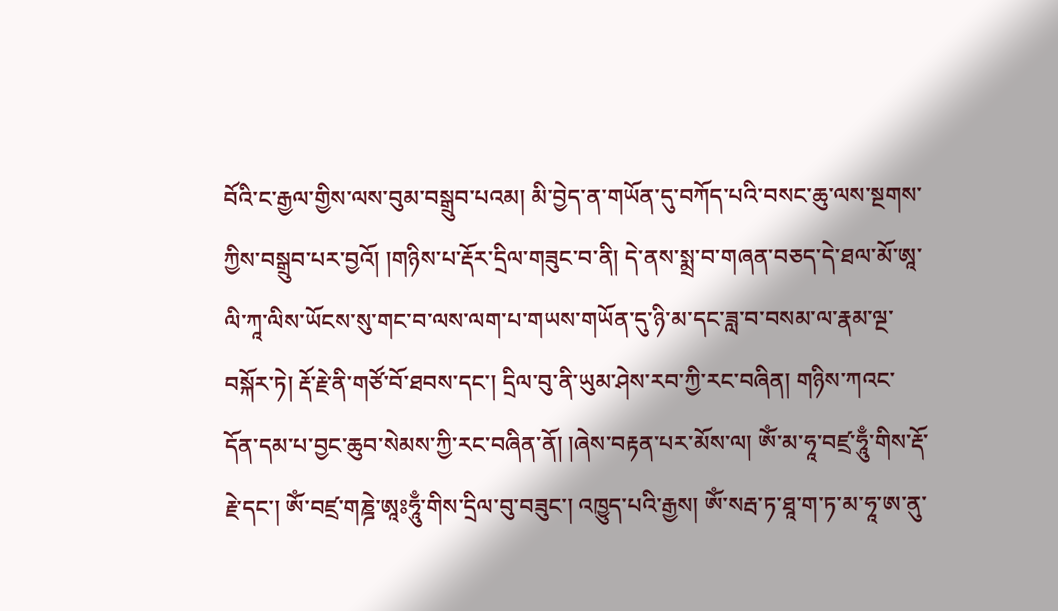བོའི་ང་རྒྱལ་གྱིས་ལས་བུམ་བསྒྲུབ་པའམ། མི་བྱེད་ན་གཡོན་དུ་བཀོད་པའི་བསང་ཆུ་ལས་སྔགས་ཀྱིས་བསྒྲུབ་པར་བྱའོ། །གཉིས་པ་རྡོར་དྲིལ་གཟུང་བ་ནི། དེ་ནས་སྨྲ་བ་གཞན་བཅད་དེ་ཐལ་མོ་ཨཱ་ལི་ཀཱ་ལིས་ཡོངས་སུ་གང་བ་ལས་ལག་པ་གཡས་གཡོན་དུ་ཉི་མ་དང་ཟླ་བ་བསམ་ལ་རྣམ་ལྔ་བསྐོར་ཏེ། རྡོ་རྗེ་ནི་གཙོ་བོ་ཐབས་དང་། དྲིལ་བུ་ནི་ཡུམ་ཤེས་རབ་ཀྱི་རང་བཞིན། གཉིས་ཀའང་དོན་དམ་པ་བྱང་ཆུབ་སེམས་ཀྱི་རང་བཞིན་ནོ། །ཞེས་བརྟན་པར་མོས་ལ། ཨོཾ་མ་ཧཱ་བཛྲ་ཧཱུྃ་གིས་རྡོ་རྗེ་དང་། ཨོཾ་བཛྲ་གཎྜེ་ཨཱཿཧཱུྃ་གིས་དྲིལ་བུ་བཟུང་། འཁྱུད་པའི་རྒྱས། ཨོཾ་སརྦ་ཏ་ཐཱ་ག་ཏ་མ་ཧཱ་ཨ་ནུ་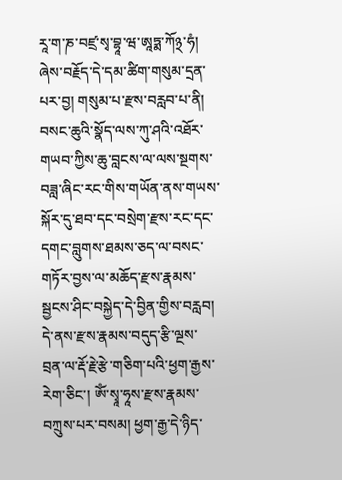རཱ་ག་ཎ་བཛྲ་སྭ་བྷཱ་ཝ་ཨཱཏྨ་ཀོ྅་ཧཾ། ཞེས་བརྗོད་དེ་དམ་ཚིག་གསུམ་དྲན་པར་བྱ། གསུམ་པ་རྫས་བརླབ་པ་ནི། བསང་ཆུའི་སྣོད་ལས་ཀུ་ཤའི་འཐོར་གཡབ་ཀྱིས་ཆུ་བླངས་ལ་ལས་སྔགས་བཟླ་ཞིང་རང་གིས་གཡོན་ནས་གཡས་སྐོར་དུ་ཐབ་དང་བསྲེག་རྫས་རང་དང་དགང་བླུགས་ཐམས་ཅད་ལ་བསང་གཏོར་བྱས་ལ་མཆོད་རྫས་རྣམས་སྦྱངས་ཤིང་བསྐྱེད་དེ་བྱིན་གྱིས་བརླབ། དེ་ནས་རྫས་རྣམས་བདུད་རྩི་ལྔས་བྲན་ལ་རྡོ་རྗེ་རྩེ་གཅིག་པའི་ཕྱག་རྒྱས་རེག་ཅིང་། ཨོཾ་སྭཱ་ཧཱས་རྫས་རྣམས་བཀྲུས་པར་བསམ། ཕྱག་རྒྱ་དེ་ཉིད་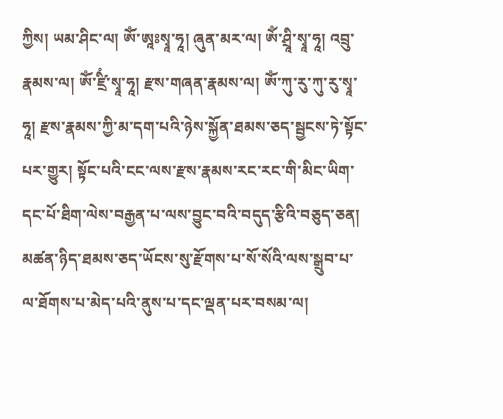ཀྱིས། ཡམ་ཤིང་ལ། ཨོཾ་ཨཱཿསྭཱ་ཧཱ། ཞུན་མར་ལ། ཨོཾ་ཤྲཱི་སྭཱ་ཧཱ། འབྲུ་རྣམས་ལ། ཨོཾ་ཛྲིཾ་སྭཱ་ཧཱ། རྫས་གཞན་རྣམས་ལ། ཨོཾ་ཀུ་རུ་ཀུ་རུ་སྭཱ་ཧཱ། རྫས་རྣམས་ཀྱི་མ་དག་པའི་ཉེས་སྐྱོན་ཐམས་ཅད་སྦྱངས་ཏེ་སྟོང་པར་གྱུར། སྟོང་པའི་ངང་ལས་རྫས་རྣམས་རང་རང་གི་མིང་ཡིག་དང་པོ་ཐིག་ལེས་བརྒྱན་པ་ལས་བྱུང་བའི་བདུད་རྩིའི་བཅུད་ཅན། མཚན་ཉིད་ཐམས་ཅད་ཡོངས་སུ་རྫོགས་པ་སོ་སོའི་ལས་སྒྲུབ་པ་ལ་ཐོགས་པ་མེད་པའི་ནུས་པ་དང་ལྡན་པར་བསམ་ལ།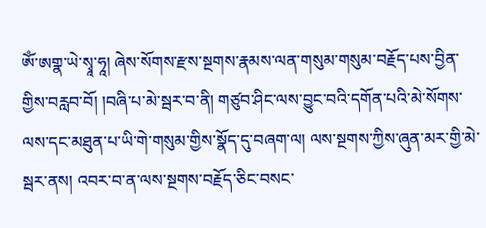ཨོཾ་ཨགྣ་ཡེ་སྭཱ་ཧཱ། ཞེས་སོགས་རྫས་སྔགས་རྣམས་ལན་གསུམ་གསུམ་བརྗོད་པས་བྱིན་གྱིས་བརླབ་བོ། །བཞི་པ་མེ་སྦར་བ་ནི། གཙུབ་ཤིང་ལས་བྱུང་བའི་དགོན་པའི་མེ་སོགས་ལས་དང་མཐུན་པ་ཡི་གེ་གསུམ་གྱིས་སྣོད་དུ་བཞག་ལ། ལས་སྔགས་ཀྱིས་ཞུན་མར་གྱི་མེ་སྦར་ནས། འབར་བ་ན་ལས་སྔགས་བརྗོད་ཅིང་བསང་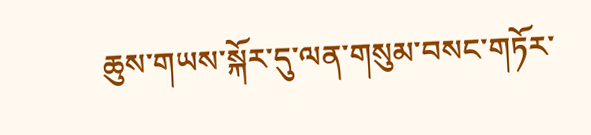ཆུས་གཡས་སྐོར་དུ་ལན་གསུམ་བསང་གཏོར་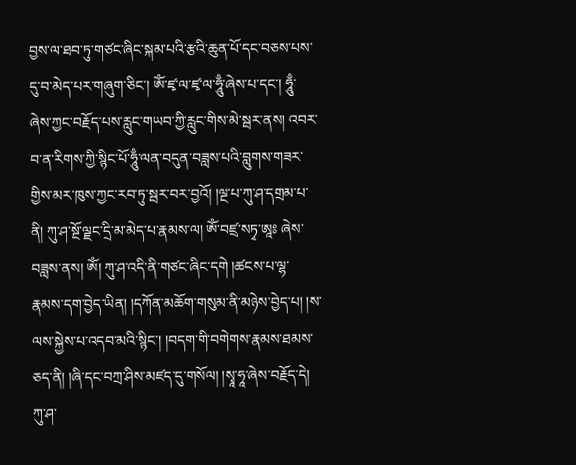བྱས་ལ་ཐབ་ཏུ་གཙང་ཞིང་སྐམ་པའི་རྩའི་ཆུན་པོ་དང་བཅས་པས་དུ་བ་མེད་པར་གཞུག་ཅིང་། ཨོཾ་ཛྭ་ལ་ཛྭ་ལ་ཧཱུྃ་ཞེས་པ་དང་། ཧཱུྃ་ཞེས་ཀྱང་བརྗོད་པས་རླུང་གཡབ་ཀྱི་རླུང་གིས་མེ་སྦར་ནས། འབར་བ་ན་རིགས་ཀྱི་སྙིང་པོ་ཧཱུྃ་ལན་བདུན་བཟླས་པའི་བླུགས་གཟར་གྱིས་མར་ཁུས་ཀྱང་རབ་ཏུ་སྦར་བར་བྱའོ། །ལྔ་པ་ཀུ་ཤ་དགྲམ་པ་ནི། ཀུ་ཤ་སྔོ་ལྗང་དྲི་མ་མེད་པ་རྣམས་ལ། ཨོཾ་བཛྲ་སཏྭ་ཨཱཿ ཞེས་བཟླས་ནས། ཨོཾ། ཀུ་ཤ་འདི་ནི་གཙང་ཞིང་དགེ །ཚངས་པ་ལྷ་རྣམས་དག་བྱེད་ཡིན། །དཀོན་མཆོག་གསུམ་ནི་མཉེས་བྱེད་པ། །ས་ལས་སྐྱེས་པ་འདབ་མའི་སྙིང་། །བདག་གི་བགེགས་རྣམས་ཐམས་ཅད་ནི། །ཞི་དང་བཀྲ་ཤིས་མཛད་དུ་གསོལ། །སྭཱ་ཧཱ་ཞེས་བརྗོད་དེ། ཀུ་ཤ་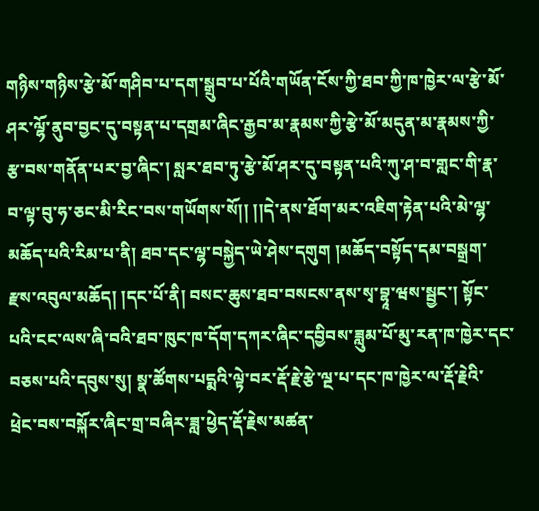གཉིས་གཉིས་རྩེ་མོ་གཤིབ་པ་དག་སྒྲུབ་པ་པོའི་གཡོན་ངོས་ཀྱི་ཐབ་ཀྱི་ཁ་ཁྱེར་ལ་རྩེ་མོ་ཤར་ལྷོ་ནུབ་བྱང་དུ་བསྟན་པ་དགྲམ་ཞིང་རྒྱབ་མ་རྣམས་ཀྱི་རྩེ་མོ་མདུན་མ་རྣམས་ཀྱི་རྩ་བས་གནོན་པར་བྱ་ཞིང་། སླར་ཐབ་ཏུ་རྩེ་མོ་ཤར་དུ་བསྟན་པའི་ཀུ་ཤ་བ་གླང་གི་རྣ་བ་ལྟ་བུ་ཧ་ཅང་མི་རིང་བས་གཡོགས་སོ།། །།དེ་ནས་ཐོག་མར་འཇིག་རྟེན་པའི་མེ་ལྷ་མཆོད་པའི་རིམ་པ་ནི། ཐབ་དང་ལྷ་བསྐྱེད་ཡེ་ཤེས་དགུག །མཆོད་བསྟོད་དམ་བསྒྲག་རྫས་འབུལ་མཆོད། །དང་པོ་ནི། བསང་ཆུས་ཐབ་བསངས་ནས་སྭ་བྷཱ་ཝས་སྦྱང་། སྟོང་པའི་ངང་ལས་ཞི་བའི་ཐབ་ཁུང་ཁ་དོག་དཀར་ཞིང་དབྱིབས་ཟླུམ་པོ་མུ་རན་ཁ་ཁྱེར་དང་བཅས་པའི་དབུས་སུ། སྣ་ཚོགས་པདྨའི་ལྟེ་བར་རྡོ་རྗེ་རྩེ་ལྔ་པ་དང་ཁ་ཁྱེར་ལ་རྡོ་རྗེའི་ཕྲེང་བས་བསྐོར་ཞིང་གྲ་བཞིར་ཟླ་ཕྱེད་རྡོ་རྗེས་མཚན་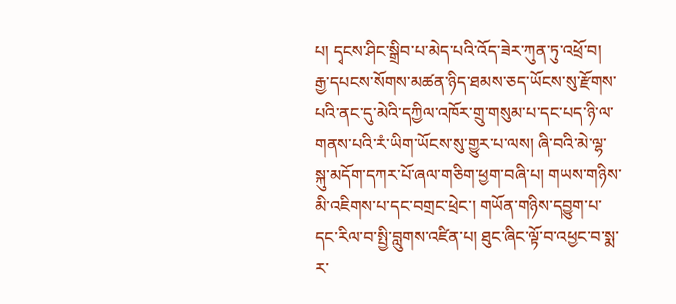པ། དྭངས་ཤིང་སྒྲིབ་པ་མེད་པའི་འོད་ཟེར་ཀུན་ཏུ་འཕྲོ་བ། རྒྱ་དཔངས་སོགས་མཚན་ཉིད་ཐམས་ཅད་ཡོངས་སུ་རྫོགས་པའི་ནང་དུ་མེའི་དཀྱིལ་འཁོར་གྲུ་གསུམ་པ་དང་པད་ཉི་ལ་གནས་པའི་རཾ་ཡིག་ཡོངས་སུ་གྱུར་པ་ལས། ཞི་བའི་མེ་ལྷ་སྐུ་མདོག་དཀར་པོ་ཞལ་གཅིག་ཕྱག་བཞི་པ། གཡས་གཉིས་མི་འཇིགས་པ་དང་བགྲང་ཕྲེང་། གཡོན་གཉིས་དབྱུག་པ་དང་རིལ་བ་སྤྱི་བླུགས་འཛིན་པ། ཐུང་ཞིང་ལྟོ་བ་འཕྱང་བ་སྨ་ར་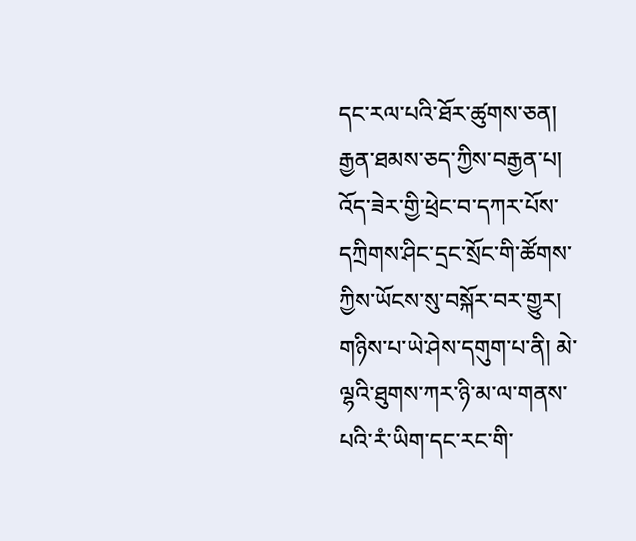དང་རལ་པའི་ཐོར་ཚུགས་ཅན། རྒྱན་ཐམས་ཅད་ཀྱིས་བརྒྱན་པ། འོད་ཟེར་གྱི་ཕྲེང་བ་དཀར་པོས་དཀྲིགས་ཤིང་དྲང་སྲོང་གི་ཚོགས་ཀྱིས་ཡོངས་སུ་བསྐོར་བར་གྱུར། གཉིས་པ་ཡེ་ཤེས་དགུག་པ་ནི། མེ་ལྷའི་ཐུགས་ཀར་ཉི་མ་ལ་གནས་པའི་རཾ་ཡིག་དང་རང་གི་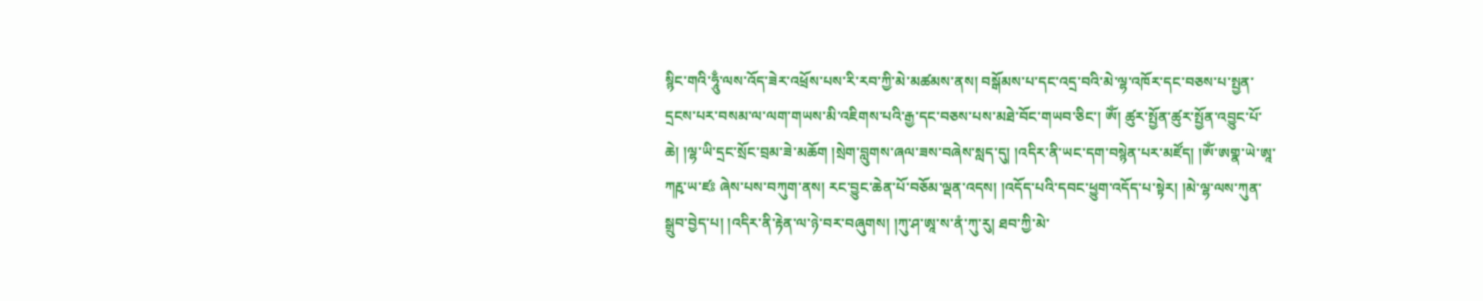སྙིང་གའི་ཧཱུྃ་ལས་འོད་ཟེར་འཕྲོས་པས་རི་རབ་ཀྱི་མེ་མཚམས་ནས། བསྒོམས་པ་དང་འདྲ་བའི་མེ་ལྷ་འཁོར་དང་བཅས་པ་སྤྱན་དྲངས་པར་བསམ་ལ་ལག་གཡས་མི་འཇིགས་པའི་རྒྱ་དང་བཅས་པས་མཐེ་བོང་གཡབ་ཅིང་། ཨོཾ། ཚུར་སྤྱོན་ཚུར་སྤྱོན་འབྱུང་པོ་ཆེ། །ལྷ་ཡི་དྲང་སྲོང་བྲམ་ཟེ་མཆོག །སྲེག་བླུགས་ཞལ་ཟས་བཞེས་སླད་དུ། །འདིར་ནི་ཡང་དག་བསྙེན་པར་མཛོད། །ཨོཾ་ཨགྣ་ཡེ་ཨཱ་ཀརྵ་ཡ་ཛཿ ཞེས་པས་བཀུག་ནས། རང་བྱུང་ཆེན་པོ་བཅོམ་ལྡན་འདས། །འདོད་པའི་དབང་ཕྱུག་འདོད་པ་སྟེར། །མེ་ལྷ་ལས་ཀུན་སྒྲུབ་བྱེད་པ། །འདིར་ནི་རྟེན་ལ་ཉེ་བར་བཞུགས། །ཀུ་ཤ་ཨཱ་ས་ནཾ་ཀུ་རུ། ཐབ་ཀྱི་མེ་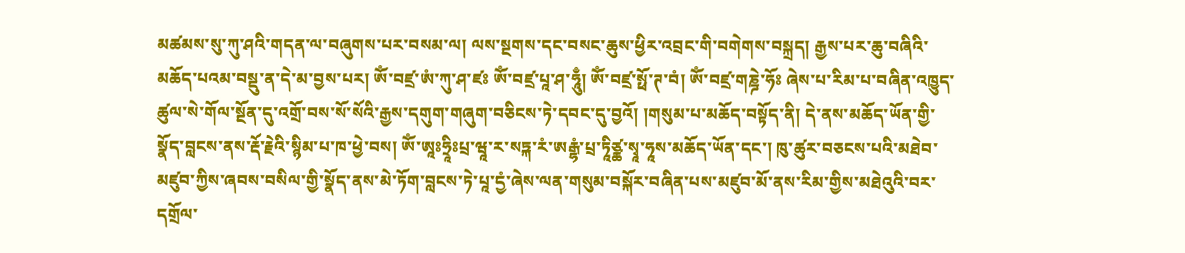མཚམས་སུ་ཀུ་ཤའི་གདན་ལ་བཞུགས་པར་བསམ་ལ། ལས་སྔགས་དང་བསང་ཆུས་ཕྱིར་འབྲང་གི་བགེགས་བསྐྲད། རྒྱས་པར་ཆུ་བཞིའི་མཆོད་པའམ་བསྡུ་ན་དེ་མ་བྱས་པར། ཨོཾ་བཛྲ་ཨཾ་ཀུ་ཤ་ཛཿ ཨོཾ་བཛྲ་པཱ་ཤ་ཧཱུྃ། ཨོཾ་བཛྲ་སྥོ་ཊ་བཾ། ཨོཾ་བཛྲ་གཎྜེ་ཧོཿ ཞེས་པ་རིམ་པ་བཞིན་འཁྱུད་ཚུལ་སེ་གོལ་སྔོན་དུ་འགྲོ་བས་སོ་སོའི་རྒྱས་དགུག་གཞུག་བཅིངས་ཏེ་དབང་དུ་བྱའོ། །གསུམ་པ་མཆོད་བསྟོད་ནི། དེ་ནས་མཆོད་ཡོན་གྱི་སྣོད་བླངས་ནས་རྡོ་རྗེའི་སྙིམ་པ་ཁ་ཕྱེ་བས། ཨོཾ་ཨཱཿཧྲཱིཿཔྲ་ཝཱ་ར་སཏྐ་རཾ་ཨརྒྷཾ་པྲ་ཏཱིཙྪ་སྭཱ་ཧཱས་མཆོད་ཡོན་དང་། ཁུ་ཚུར་བཅངས་པའི་མཐེབ་མཛུབ་ཀྱིས་ཞབས་བསིལ་གྱི་སྣོད་ནས་མེ་ཏོག་བླངས་ཏེ་པཱ་དྱཾ་ཞེས་ལན་གསུམ་བསྐོར་བཞིན་པས་མཛུབ་མོ་ནས་རིམ་གྱིས་མཐེའུའི་བར་དགྲོལ་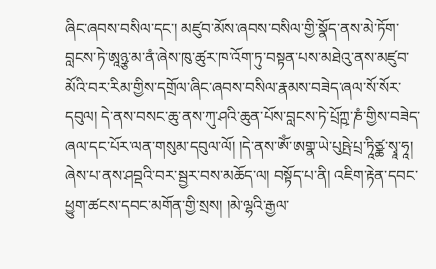ཞིང་ཞབས་བསིལ་དང་། མཛུབ་མོས་ཞབས་བསིལ་གྱི་སྣོད་ནས་མེ་ཏོག་བླངས་ཏེ་ཨཱཉྩ་མ་ནཾ་ཞེས་ཁུ་ཚུར་ཁ་འོག་ཏུ་བསྟན་པས་མཐེའུ་ནས་མཛུབ་མོའི་བར་རིམ་གྱིས་དགྲོལ་ཞིང་ཞབས་བསིལ་རྣམས་བཟེད་ཞལ་སོ་སོར་དབུལ། དེ་ནས་བསང་ཆུ་ནས་ཀུ་ཤའི་ཆུན་པོས་བླངས་ཏེ་པྲོཀྵ་ཎཾ་གྱིས་བཟེད་ཞལ་དང་པོར་ལན་གསུམ་དབུལ་ལོ། །དེ་ནས་ཨོཾ་ཨགྣ་ཡེ་པུཥྤེ་པྲ་ཏཱིཙྪ་སྭཱ་ཧཱ། ཞེས་པ་ནས་ཤབྡའི་བར་སྦྱར་བས་མཆོད་ལ། བསྟོད་པ་ནི། འཇིག་རྟེན་དབང་ཕྱུག་ཚངས་དབང་མགོན་གྱི་སྲས། །མེ་ལྷའི་རྒྱལ་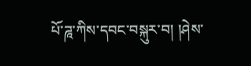པོ་ཌཱ་ཀིས་དབང་བསྐུར་བ། །ཤེས་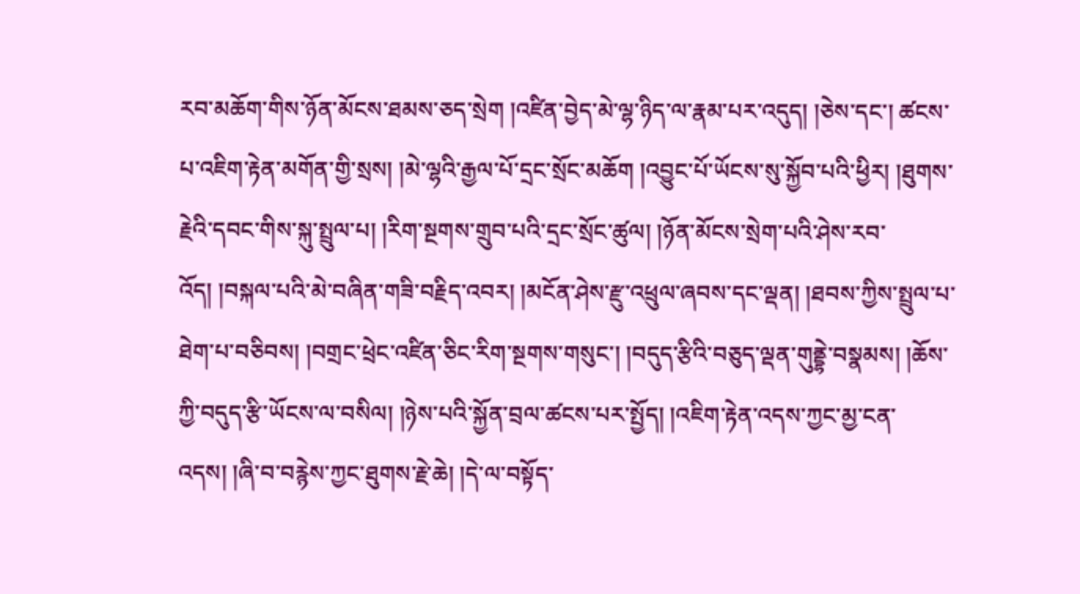རབ་མཆོག་གིས་ཉོན་མོངས་ཐམས་ཅད་སྲེག །འཛིན་བྱེད་མེ་ལྷ་ཉིད་ལ་རྣམ་པར་འདུད། །ཅེས་དང་། ཚངས་པ་འཇིག་རྟེན་མགོན་གྱི་སྲས། །མེ་ལྷའི་རྒྱལ་པོ་དྲང་སྲོང་མཆོག །འབྱུང་པོ་ཡོངས་སུ་སྐྱོབ་པའི་ཕྱིར། །ཐུགས་རྗེའི་དབང་གིས་སྐུ་སྤྲུལ་པ། །རིག་སྔགས་གྲུབ་པའི་དྲང་སྲོང་ཚུལ། །ཉོན་མོངས་སྲེག་པའི་ཤེས་རབ་འོད། །བསྐལ་པའི་མེ་བཞིན་གཟི་བརྗིད་འབར། །མངོན་ཤེས་རྫུ་འཕྲུལ་ཞབས་དང་ལྡན། །ཐབས་ཀྱིས་སྤྲུལ་པ་ཐེག་པ་བཅིབས། །བགྲང་ཕྲེང་འཛིན་ཅིང་རིག་སྔགས་གསུང་། །བདུད་རྩིའི་བཅུད་ལྡན་གུནྡྷེ་བསྣམས། །ཆོས་ཀྱི་བདུད་རྩི་ཡོངས་ལ་བསིལ། །ཉེས་པའི་སྐྱོན་བྲལ་ཚངས་པར་སྤྱོད། །འཇིག་རྟེན་འདས་ཀྱང་མྱ་ངན་འདས། །ཞི་བ་བརྙེས་ཀྱང་ཐུགས་རྗེ་ཆེ། །དེ་ལ་བསྟོད་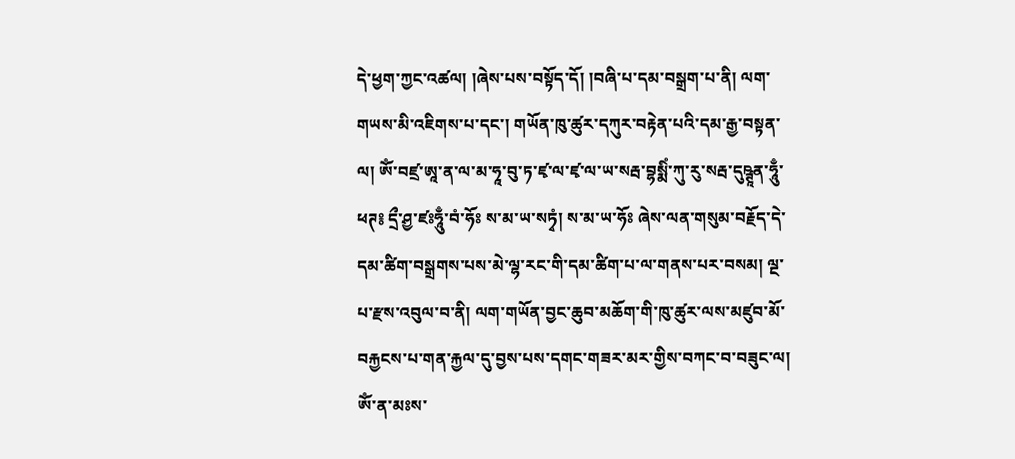དེ་ཕྱག་ཀྱང་འཚལ། །ཞེས་པས་བསྟོད་དོ། །བཞི་པ་དམ་བསྒྲག་པ་ནི། ལག་གཡས་མི་འཇིགས་པ་དང་། གཡོན་ཁུ་ཚུར་དཀུར་བརྟེན་པའི་དམ་རྒྱ་བསྟན་ལ། ཨོཾ་བཛྲ་ཨཱ་ན་ལ་མ་ཧཱ་བུ་ཏ་ཛྭ་ལ་ཛྭ་ལ་ཡ་སརྦ་བྷསྨིཾ་ཀུ་རུ་སརྦ་དུཥྚཱན་ཧཱུྃ་ཕཊ༔ དྲྀ་ཤྱ་ཛཿཧཱུྃ་བཾ་ཧོཿ ས་མ་ཡ་སཏྭཾ། ས་མ་ཡ་ཧོཿ ཞེས་ལན་གསུམ་བརྗོད་དེ་དམ་ཚིག་བསྒྲགས་པས་མེ་ལྷ་རང་གི་དམ་ཚིག་པ་ལ་གནས་པར་བསམ། ལྔ་པ་རྫས་འབུལ་བ་ནི། ལག་གཡོན་བྱང་ཆུབ་མཆོག་གི་ཁུ་ཚུར་ལས་མཛུབ་མོ་བརྐྱངས་པ་གན་རྐྱལ་དུ་བྱས་པས་དགང་གཟར་མར་གྱིས་བཀང་བ་བཟུང་ལ། ཨོཾ་ན་མཿས་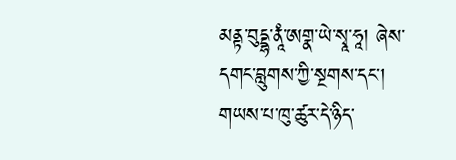མནྟ་བུདྡྷ་ནཱཾ་ཨགྣ་ཡེ་སྭཱ་ཧཱ། ཞེས་དགང་བླུགས་ཀྱི་སྔགས་དང་། གཡས་པ་ཁུ་ཚུར་དེ་ཉིད་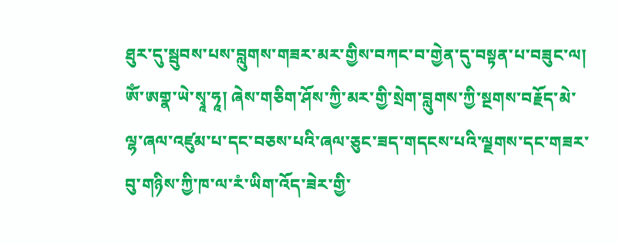ཐུར་དུ་སྦུབས་པས་བླུགས་གཟར་མར་གྱིས་བཀང་བ་གྱེན་དུ་བསྟན་པ་བཟུང་ལ། ཨོཾ་ཨགྣ་ཡེ་སྭཱ་ཧཱ། ཞེས་གཅིག་ཤོས་ཀྱི་མར་གྱི་སྲེག་བླུགས་ཀྱི་སྔགས་བརྗོད་མེ་ལྷ་ཞལ་འཛུམ་པ་དང་བཅས་པའི་ཞལ་ཅུང་ཟད་གདངས་པའི་ལྗགས་དང་གཟར་བུ་གཉིས་ཀྱི་ཁ་ལ་རཾ་ཡིག་འོད་ཟེར་གྱི་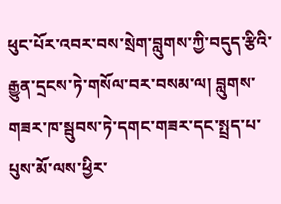ཕུང་པོར་འབར་བས་སྲེག་བླུགས་ཀྱི་བདུད་རྩིའི་རྒྱུན་དྲངས་ཏེ་གསོལ་བར་བསམ་ལ། བླུགས་གཟར་ཁ་སྦུབས་ཏེ་དགང་གཟར་དང་སྤྲད་པ་པུས་མོ་ལས་ཕྱིར་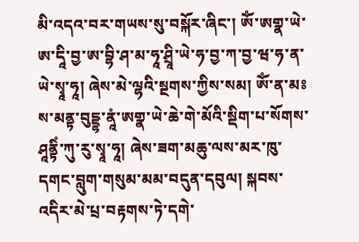མི་འདའ་བར་གཡས་སུ་བསྐོར་ཞིང་། ཨོཾ་ཨགྣ་ཡེ་ཨ་དཱི་བྱ་ཨ་བྷི་ཤ་མ་ཧཱ་ཤྲཱི་ཡེ་ཧ་བྱ་ཀ་བྱ་ཝ་ཧ་ན་ཡེ་སྭཱ་ཧཱ། ཞེས་མེ་ལྷའི་སྔགས་ཀྱིས་སམ། ཨོཾ་ན་མཿས་མནྟ་བུདྡྷ་ནཱཾ་ཨགྣ་ཡེ་ཆེ་གེ་མོའི་སྡིག་པ་སོགས་ཤཱནྟིཾ་ཀུ་རུ་སྭཱ་ཧཱ། ཞེས་ཟག་མཆུ་ལས་མར་ཁུ་དགང་བླུག་གསུམ་མམ་བདུན་དབུལ། སྐབས་འདིར་མེ་པྲ་བརྟགས་ཏེ་དགེ་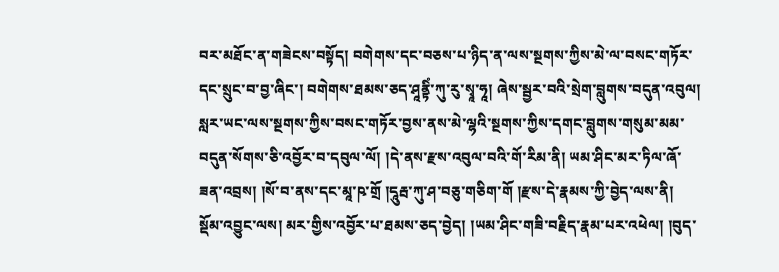བར་མཐོང་ན་གཟེངས་བསྟོད། བགེགས་དང་བཅས་པ་ཉིད་ན་ལས་སྔགས་ཀྱིས་མེ་ལ་བསང་གཏོར་དང་སྲུང་བ་བྱ་ཞིང་། བགེགས་ཐམས་ཅད་ཤཱནྟིཾ་ཀུ་རུ་སྭཱ་ཧཱ། ཞེས་སྦྱར་བའི་སྲེག་བླུགས་བདུན་འབུལ། སླར་ཡང་ལས་སྔགས་ཀྱིས་བསང་གཏོར་བྱས་ནས་མེ་ལྷའི་སྔགས་ཀྱིས་དགང་བླུགས་གསུམ་མམ་བདུན་སོགས་ཅི་འབྱོར་བ་དབུལ་ལོ། །དེ་ནས་རྫས་འབུལ་བའི་གོ་རིམ་ནི། ཡམ་ཤིང་མར་ཏིལ་ཞོ་ཟན་འབྲས། །སོ་བ་ནས་དང་མཱ་ཥ་གྲོ །དཱུརྦ་ཀུ་ཤ་བཅུ་གཅིག་གོ །རྫས་དེ་རྣམས་ཀྱི་བྱེད་ལས་ནི། སྡོམ་འབྱུང་ལས། མར་གྱིས་འབྱོར་པ་ཐམས་ཅད་བྱེད། །ཡམ་ཤིང་གཟི་བརྗིད་རྣམ་པར་འཕེལ། །བུད་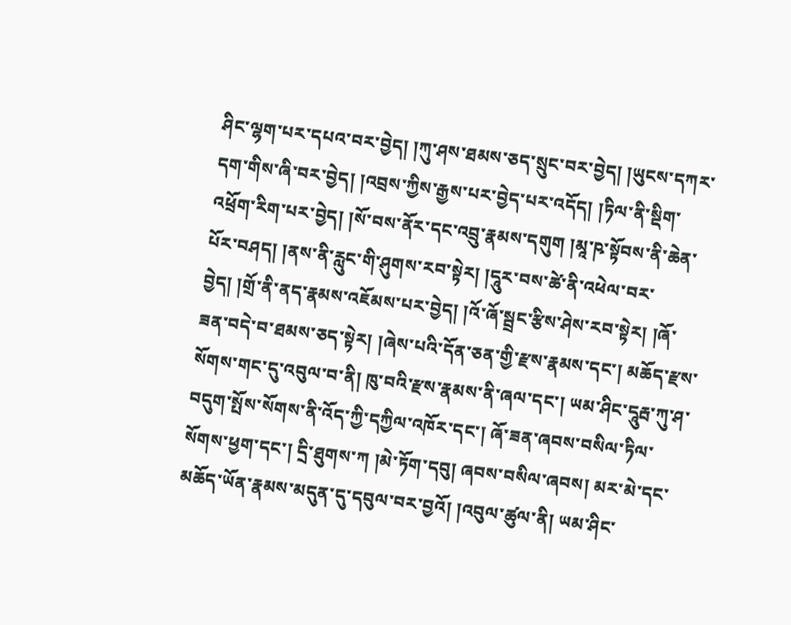ཤིང་ལྷག་པར་དཔའ་བར་བྱེད། །ཀུ་ཤས་ཐམས་ཅད་སྲུང་བར་བྱེད། །ཡུངས་དཀར་དག་གིས་ཞི་བར་བྱེད། །འབྲས་ཀྱིས་རྒྱས་པར་བྱེད་པར་འདོད། །ཏིལ་ནི་སྡིག་འཕྲོག་རིག་པར་བྱེད། །སོ་བས་ནོར་དང་འབྲུ་རྣམས་དགུག །མཱ་ཥ་སྟོབས་ནི་ཆེན་པོར་བཤད། །ནས་ནི་རླུང་གི་ཤུགས་རབ་སྟེར། །དཱུར་བས་ཚེ་ནི་འཕེལ་བར་བྱེད། །གྲོ་ནི་ནད་རྣམས་འཇོམས་པར་བྱེད། །འོ་ཞོ་སྦྲང་རྩིས་ཤེས་རབ་སྟེར། །ཞོ་ཟན་བདེ་བ་ཐམས་ཅད་སྟེར། །ཞེས་པའི་དོན་ཅན་གྱི་རྫས་རྣམས་དང་། མཆོད་རྫས་སོགས་གང་དུ་འབུལ་བ་ནི། ཁུ་བའི་རྫས་རྣམས་ནི་ཞལ་དང་། ཡམ་ཤིང་དཱུརྦ་ཀུ་ཤ་བདུག་སྤོས་སོགས་ནི་འོད་ཀྱི་དཀྱིལ་འཁོར་དང་། ཞོ་ཟན་ཞབས་བསིལ་ཏིལ་སོགས་ཕྱག་དང་། དྲི་ཐུགས་ཀ །མེ་ཏོག་དབུ། ཞབས་བསིལ་ཞབས། མར་མེ་དང་མཆོད་ཡོན་རྣམས་མདུན་དུ་དབུལ་བར་བྱའོ། །འབུལ་ཚུལ་ནི། ཡམ་ཤིང་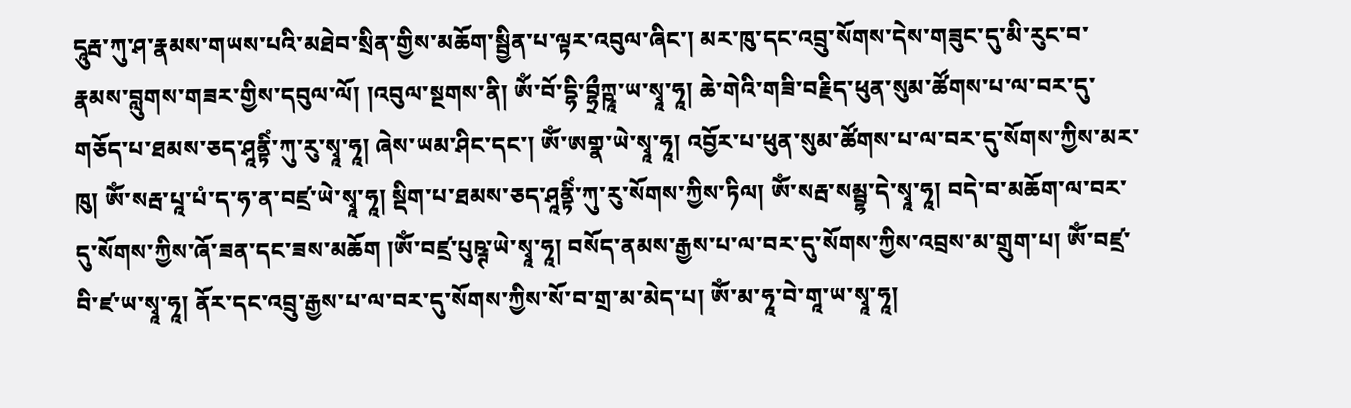དཱུརྦ་ཀུ་ཤ་རྣམས་གཡས་པའི་མཐེབ་སྲིན་གྱིས་མཆོག་སྦྱིན་པ་ལྟར་འབུལ་ཞིང་། མར་ཁུ་དང་འབྲུ་སོགས་དེས་གཟུང་དུ་མི་རུང་བ་རྣམས་བླུགས་གཟར་གྱིས་དབུལ་ལོ། །འབུལ་སྔགས་ནི། ཨོཾ་བོ་དྷི་བྷྲྀཀྵཱ་ཡ་སྭཱ་ཧཱ། ཆེ་གེའི་གཟི་བརྗིད་ཕུན་སུམ་ཚོགས་པ་ལ་བར་དུ་གཅོད་པ་ཐམས་ཅད་ཤཱནྟིཾ་ཀུ་རུ་སྭཱ་ཧཱ། ཞེས་ཡམ་ཤིང་དང་། ཨོཾ་ཨགྣ་ཡེ་སྭཱ་ཧཱ། འབྱོར་པ་ཕུན་སུམ་ཚོགས་པ་ལ་བར་དུ་སོགས་ཀྱིས་མར་ཁུ། ཨོཾ་སརྦ་པཱ་པཾ་ད་ཧ་ན་བཛྲ་ཡེ་སྭཱ་ཧཱ། སྡིག་པ་ཐམས་ཅད་ཤཱནྟིཾ་ཀུ་རུ་སོགས་ཀྱིས་ཏིལ། ཨོཾ་སརྦ་སམྦྷ་དེ་སྭཱ་ཧཱ། བདེ་བ་མཆོག་ལ་བར་དུ་སོགས་ཀྱིས་ཞོ་ཟན་དང་ཟས་མཆོག །ཨོཾ་བཛྲ་པུཥྚ་ཡེ་སྭཱ་ཧཱ། བསོད་ནམས་རྒྱས་པ་ལ་བར་དུ་སོགས་ཀྱིས་འབྲས་མ་གྲུག་པ། ཨོཾ་བཛྲ་བི་ཛ་ཡ་སྭཱ་ཧཱ། ནོར་དང་འབྲུ་རྒྱས་པ་ལ་བར་དུ་སོགས་ཀྱིས་སོ་བ་གྲ་མ་མེད་པ། ཨོཾ་མ་ཧཱ་བེ་གཱ་ཡ་སྭཱ་ཧཱ།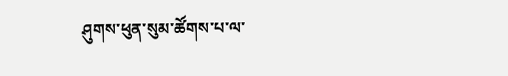ཤུགས་ཕུན་སུམ་ཚོགས་པ་ལ་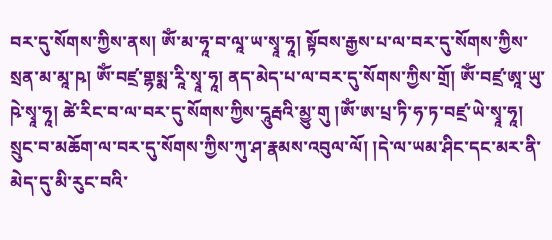བར་དུ་སོགས་ཀྱིས་ནས། ཨོཾ་མ་ཧཱ་བ་ལཱ་ཡ་སྭཱ་ཧཱ། སྟོབས་རྒྱས་པ་ལ་བར་དུ་སོགས་ཀྱིས་སྲན་མ་མཱ་ཥ། ཨོཾ་བཛྲ་གྷསྨ་རཱི་སྭཱ་ཧཱ། ནད་མེད་པ་ལ་བར་དུ་སོགས་ཀྱིས་གྲོ། ཨོཾ་བཛྲ་ཨཱ་ཡུ་ཥེ་སྭཱ་ཧཱ། ཚེ་རིང་བ་ལ་བར་དུ་སོགས་ཀྱིས་དཱུརྦའི་མྱུ་གུ །ཨོཾ་ཨ་པྲ་ཏི་ཧ་ཏ་བཛྲ་ཡེ་སྭཱ་ཧཱ། སྲུང་བ་མཆོག་ལ་བར་དུ་སོགས་ཀྱིས་ཀུ་ཤ་རྣམས་འབུལ་ལོ། །དེ་ལ་ཡམ་ཤིང་དང་མར་ནི་མེད་དུ་མི་རུང་བའི་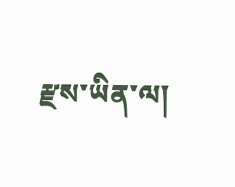རྫས་ཡིན་ལ།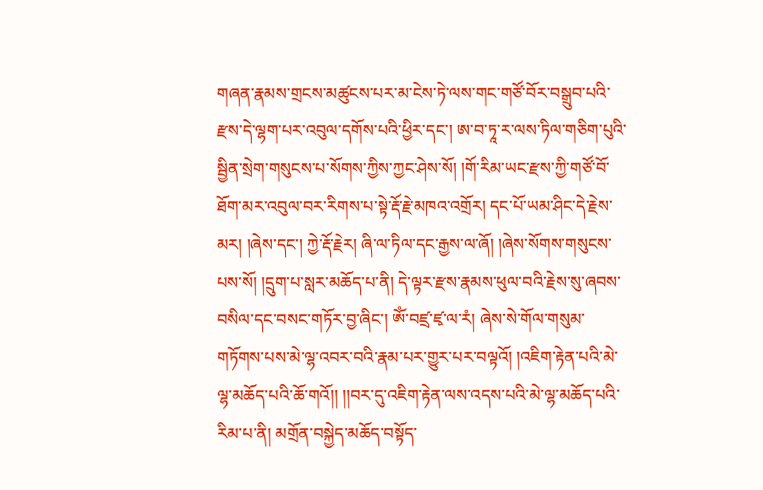གཞན་རྣམས་གྲངས་མཚུངས་པར་མ་ངེས་ཏེ་ལས་གང་གཙོ་བོར་བསྒྲུབ་པའི་རྫས་དེ་ལྷག་པར་འབུལ་དགོས་པའི་ཕྱིར་དང་། ཨ་བ་ཏཱ་ར་ལས་ཏིལ་གཅིག་པུའི་སྦྱིན་སྲེག་གསུངས་པ་སོགས་ཀྱིས་ཀྱང་ཤེས་སོ། །གོ་རིམ་ཡང་རྫས་ཀྱི་གཙོ་བོ་ཐོག་མར་འབུལ་བར་རིགས་པ་སྟེ་རྡོ་རྗེ་མཁའ་འགྲོར། དང་པོ་ཡམ་ཤིང་དེ་རྗེས་མར། །ཞེས་དང་། ཀྱེ་རྡོ་རྗེར། ཞི་ལ་ཏིལ་དང་རྒྱས་ལ་ཞོ། །ཞེས་སོགས་གསུངས་པས་སོ། །དྲུག་པ་སླར་མཆོད་པ་ནི། དེ་ལྟར་རྫས་རྣམས་ཕུལ་བའི་རྗེས་སུ་ཞབས་བསིལ་དང་བསང་གཏོར་བྱ་ཞིང་། ཨོཾ་བཛྲ་ཛྭ་ལ་རཾ། ཞེས་སེ་གོལ་གསུམ་གཏོགས་པས་མེ་ལྷ་འབར་བའི་རྣམ་པར་གྱུར་པར་བལྟའོ། །འཇིག་རྟེན་པའི་མེ་ལྷ་མཆོད་པའི་ཆོ་གའོ།། །།བར་དུ་འཇིག་རྟེན་ལས་འདས་པའི་མེ་ལྷ་མཆོད་པའི་རིམ་པ་ནི། མགྲོན་བསྐྱེད་མཆོད་བསྟོད་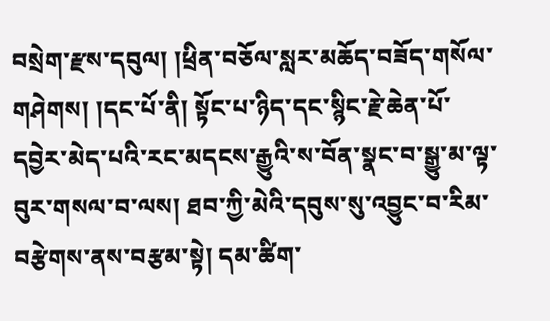བསྲེག་རྫས་དབུལ། །ཕྲིན་བཅོལ་སླར་མཆོད་བཟོད་གསོལ་གཤེགས། །དང་པོ་ནི། སྟོང་པ་ཉིད་དང་སྙིང་རྗེ་ཆེན་པོ་དབྱེར་མེད་པའི་རང་མདངས་རྒྱུའི་ས་བོན་སྣང་བ་སྒྱུ་མ་ལྟ་བུར་གསལ་བ་ལས། ཐབ་ཀྱི་མེའི་དབུས་སུ་འབྱུང་བ་རིམ་བརྩེགས་ནས་བརྩམ་སྟེ། དམ་ཚིག་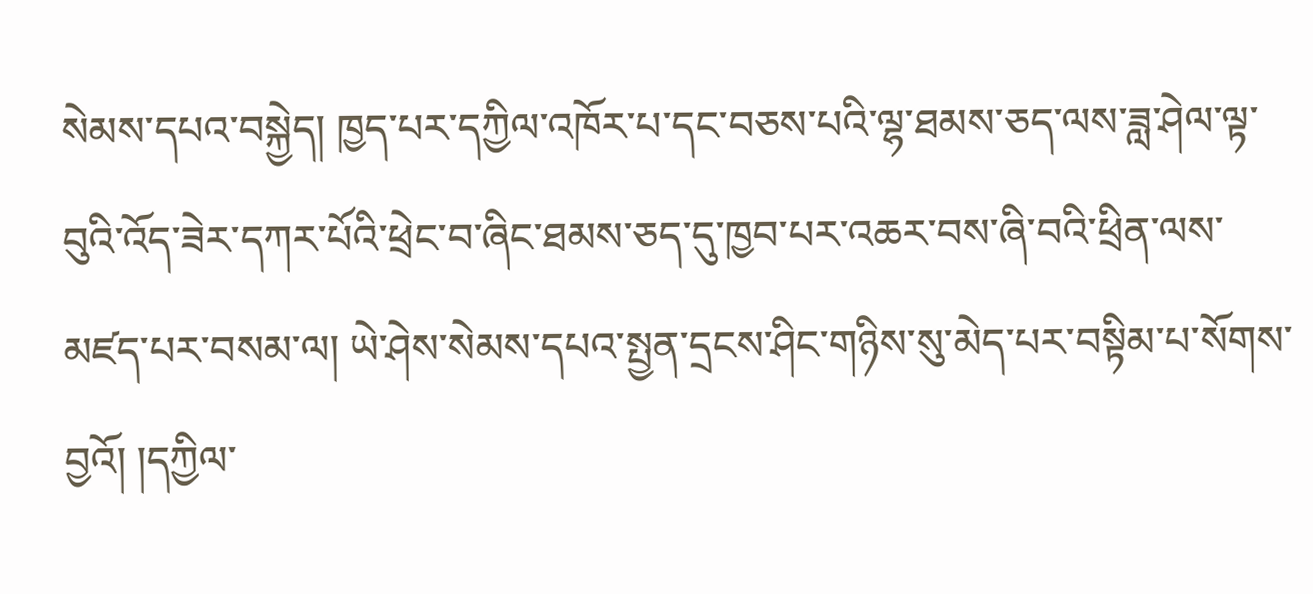སེམས་དཔའ་བསྐྱེད། ཁྱད་པར་དཀྱིལ་འཁོར་པ་དང་བཅས་པའི་ལྷ་ཐམས་ཅད་ལས་ཟླ་ཤེལ་ལྟ་བུའི་འོད་ཟེར་དཀར་པོའི་ཕྲེང་བ་ཞིང་ཐམས་ཅད་དུ་ཁྱབ་པར་འཆར་བས་ཞི་བའི་ཕྲིན་ལས་མཛད་པར་བསམ་ལ། ཡེ་ཤེས་སེམས་དཔའ་སྤྱན་དྲངས་ཤིང་གཉིས་སུ་མེད་པར་བསྟིམ་པ་སོགས་བྱའོ། །དཀྱིལ་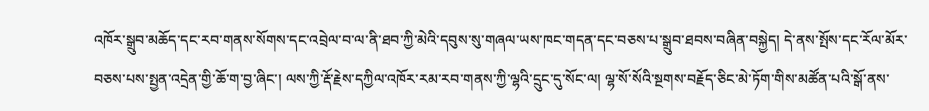འཁོར་སྒྲུབ་མཆོད་དང་རབ་གནས་སོགས་དང་འབྲེལ་བ་ལ་ནི་ཐབ་ཀྱི་མེའི་དབུས་སུ་གཞལ་ཡས་ཁང་གདན་དང་བཅས་པ་སྒྲུབ་ཐབས་བཞིན་བསྐྱེད། དེ་ནས་སྤོས་དང་རོལ་མོར་བཅས་པས་སྤྱན་འདྲེན་གྱི་ཆོ་ག་བྱ་ཞིང་། ལས་ཀྱི་རྡོ་རྗེས་དཀྱིལ་འཁོར་རམ་རབ་གནས་ཀྱི་ལྷའི་དྲུང་དུ་སོང་ལ། ལྷ་སོ་སོའི་སྔགས་བརྗོད་ཅིང་མེ་ཏོག་གིས་མཚོན་པའི་སྒོ་ནས་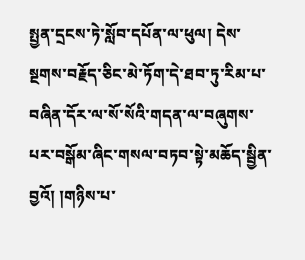སྤྱན་དྲངས་ཏེ་སློབ་དཔོན་ལ་ཕུལ། དེས་སྔགས་བརྗོད་ཅིང་མེ་ཏོག་དེ་ཐབ་ཏུ་རིམ་པ་བཞིན་དོར་ལ་སོ་སོའི་གདན་ལ་བཞུགས་པར་བསྒོམ་ཞིང་གསལ་བཏབ་སྟེ་མཆོད་སྦྱིན་བྱའོ། །གཉིས་པ་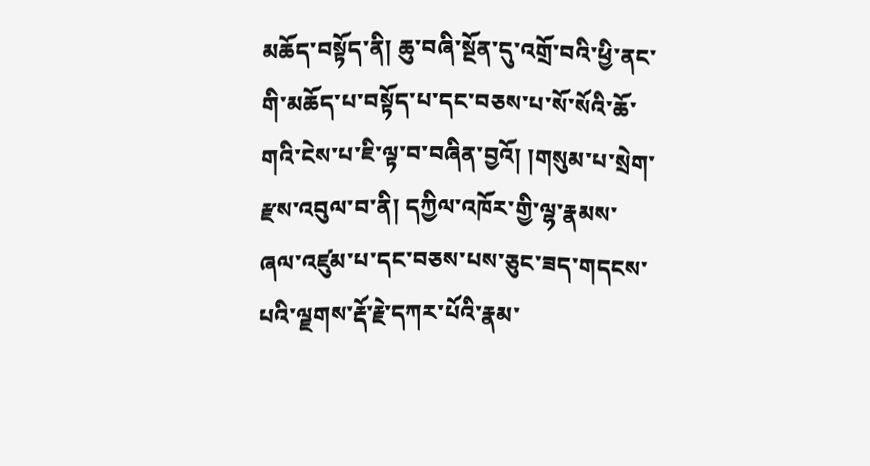མཆོད་བསྟོད་ནི། ཆུ་བཞི་སྔོན་དུ་འགྲོ་བའི་ཕྱི་ནང་གི་མཆོད་པ་བསྟོད་པ་དང་བཅས་པ་སོ་སོའི་ཆོ་གའི་ངེས་པ་ཇི་ལྟ་བ་བཞིན་བྱའོ། །གསུམ་པ་སྲེག་རྫས་འབུལ་བ་ནི། དཀྱིལ་འཁོར་གྱི་ལྷ་རྣམས་ཞལ་འཛུམ་པ་དང་བཅས་པས་ཅུང་ཟད་གདངས་པའི་ལྗགས་རྡོ་རྗེ་དཀར་པོའི་རྣམ་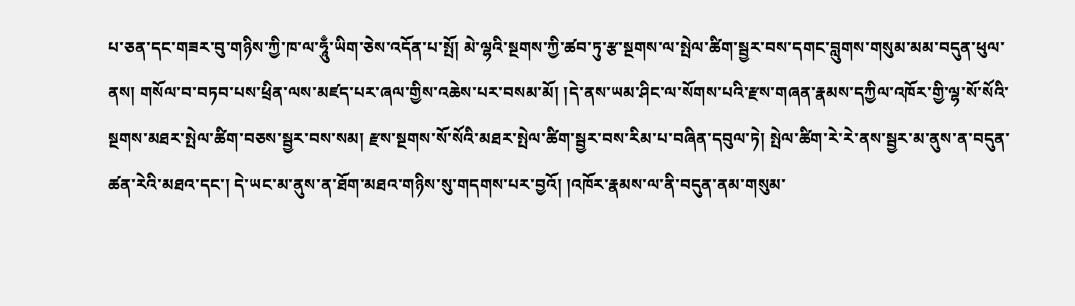པ་ཅན་དང་གཟར་བུ་གཉིས་ཀྱི་ཁ་ལ་ཧཱུྃ་ཡིག་ཅེས་འདོན་པ་སྤོ། མེ་ལྷའི་སྔགས་ཀྱི་ཚབ་ཏུ་རྩ་སྔགས་ལ་སྤེལ་ཚིག་སྦྱར་བས་དགང་བླུགས་གསུམ་མམ་བདུན་ཕུལ་ནས། གསོལ་བ་བཏབ་པས་ཕྲིན་ལས་མཛད་པར་ཞལ་གྱིས་འཆེས་པར་བསམ་མོ། །དེ་ནས་ཡམ་ཤིང་ལ་སོགས་པའི་རྫས་གཞན་རྣམས་དཀྱིལ་འཁོར་གྱི་ལྷ་སོ་སོའི་སྔགས་མཐར་སྤེལ་ཚིག་བཅས་སྦྱར་བས་སམ། རྫས་སྔགས་སོ་སོའི་མཐར་སྤེལ་ཚིག་སྦྱར་བས་རིམ་པ་བཞིན་དབུལ་ཏེ། སྤེལ་ཚིག་རེ་རེ་ནས་སྦྱར་མ་ནུས་ན་བདུན་ཚན་རེའི་མཐའ་དང་། དེ་ཡང་མ་ནུས་ན་ཐོག་མཐའ་གཉིས་སུ་གདགས་པར་བྱའོ། །འཁོར་རྣམས་ལ་ནི་བདུན་ནམ་གསུམ་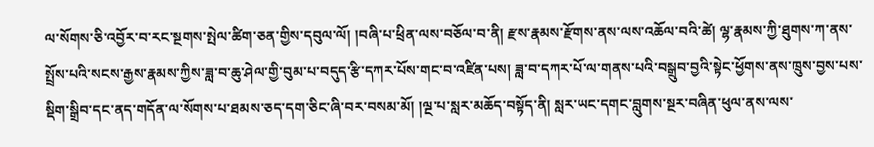ལ་སོགས་ཅི་འབྱོར་བ་རང་སྔགས་སྤེལ་ཚིག་ཅན་གྱིས་དབུལ་ལོ། །བཞི་པ་ཕྲིན་ལས་བཅོལ་བ་ནི། རྫས་རྣམས་རྫོགས་ནས་ལས་འཆོལ་བའི་ཚེ། ལྷ་རྣམས་ཀྱི་ཐུགས་ཀ་ནས་སྤྲོས་པའི་སངས་རྒྱས་རྣམས་ཀྱིས་ཟླ་བ་ཆུ་ཤེལ་གྱི་བུམ་པ་བདུད་རྩི་དཀར་པོས་གང་བ་འཛིན་པས། ཟླ་བ་དཀར་པོ་ལ་གནས་པའི་བསྒྲུབ་བྱའི་སྟེང་ཕྱོགས་ནས་ཁྲུས་བྱས་པས་སྡིག་སྒྲིབ་དང་ནད་གདོན་ལ་སོགས་པ་ཐམས་ཅད་དག་ཅིང་ཞི་བར་བསམ་མོ། །ལྔ་པ་སླར་མཆོད་བསྟོད་ནི། སླར་ཡང་དགང་བླུགས་སྔར་བཞིན་ཕུལ་ནས་ལས་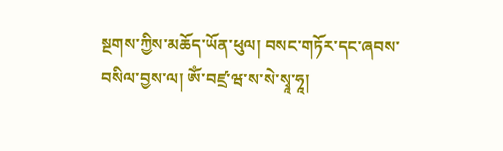སྔགས་ཀྱིས་མཆོད་ཡོན་ཕུལ། བསང་གཏོར་དང་ཞབས་བསིལ་བྱས་ལ། ཨོཾ་བཛྲ་ཝ་ས་སེ་སྭཱ་ཧཱ།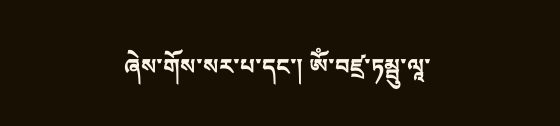ཞེས་གོས་སར་པ་དང་། ཨོཾ་བཛྲ་ཏམྦུ་ལཱ་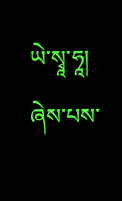ཡེ་སྭཱ་ཧཱ། ཞེས་པས་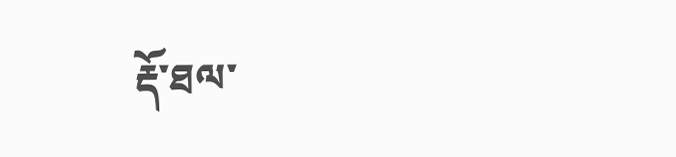རྡོ་ཐལ་